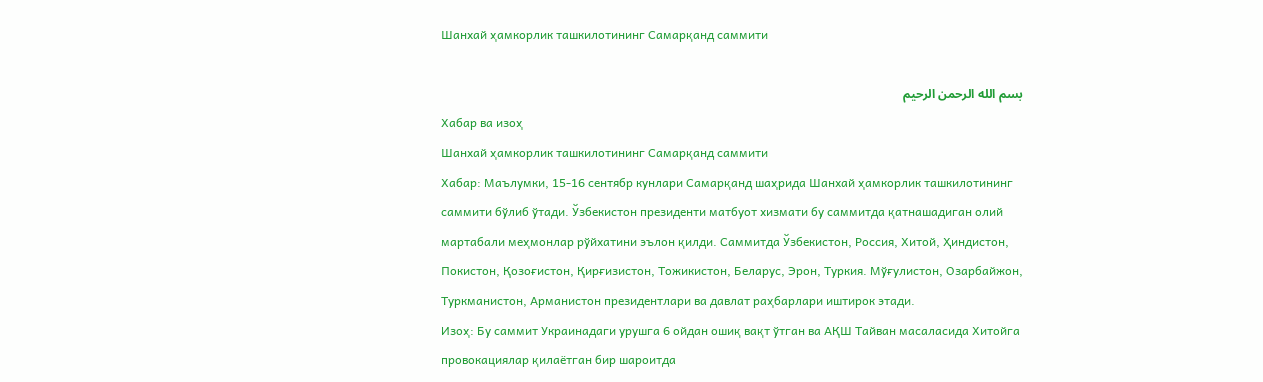Шанхай ҳамкорлик ташкилотининг Самарқанд саммити

بسم الله الرحمن الرحيم
Хабар ва изоҳ
Шанхай ҳамкорлик ташкилотининг Самарқанд саммити
Хабар: Маълумки, 15-16 сентябр кунлари Самарқанд шаҳрида Шанхай ҳамкорлик ташкилотининг саммити бўлиб ўтади. Ўзбекистон президенти матбуот хизмати бу саммитда қатнашадиган олий мартабали меҳмонлар рўйхатини эълон қилди. Саммитда Ўзбекистон, Россия, Хитой, Ҳиндистон, Покистон, Қозоғистон, Қирғизистон, Тожикистон, Беларус, Эрон, Туркия. Мўғулистон, Озарбайжон, Туркманистон, Арманистон президентлари ва давлат раҳбарлари иштирок этади.
Изоҳ: Бу саммит Украинадаги урушга 6 ойдан ошиқ вақт ўтган ва АҚШ Тайван масаласида Хитойга провокациялар қилаётган бир шароитда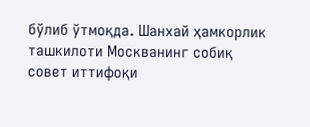бўлиб ўтмоқда. Шанхай ҳамкорлик ташкилоти Москванинг собиқ совет иттифоқи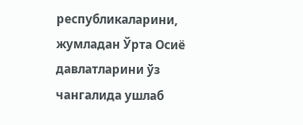республикаларини, жумладан Ўрта Осиё давлатларини ўз чангалида ушлаб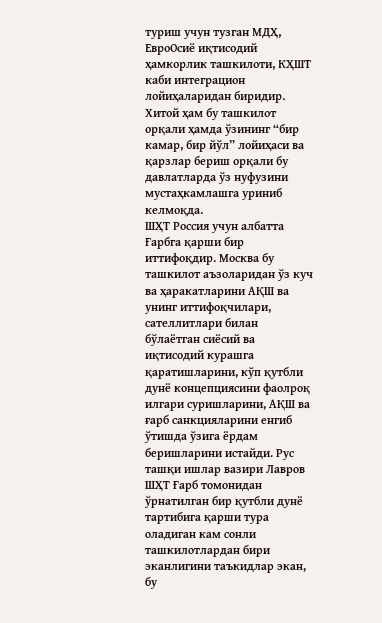туриш учун тузган МДҲ, ЕвроОсиё иқтисодий ҳамкорлик ташкилоти, КҲШТ каби интеграцион лойиҳаларидан биридир. Хитой ҳам бу ташкилот орқали ҳамда ўзининг “бир камар, бир йўл” лойиҳаси ва қарзлар бериш орқали бу давлатларда ўз нуфузини мустаҳкамлашга уриниб келмоқда.
ШҲТ Россия учун албатта Ғарбга қарши бир иттифоқдир. Москва бу ташкилот аъзоларидан ўз куч ва ҳаракатларини АҚШ ва унинг иттифоқчилари, сателлитлари билан бўлаётган сиёсий ва иқтисодий курашга қаратишларини, кўп қутбли дунё концепциясини фаолроқ илгари суришларини, АҚШ ва ғарб санкцияларини енгиб ўтишда ўзига ёрдам беришларини истайди. Рус ташқи ишлар вазири Лавров ШҲТ Ғарб томонидан ўрнатилган бир қутбли дунё тартибига қарши тура оладиган кам сонли ташкилотлардан бири эканлигини таъкидлар экан, бу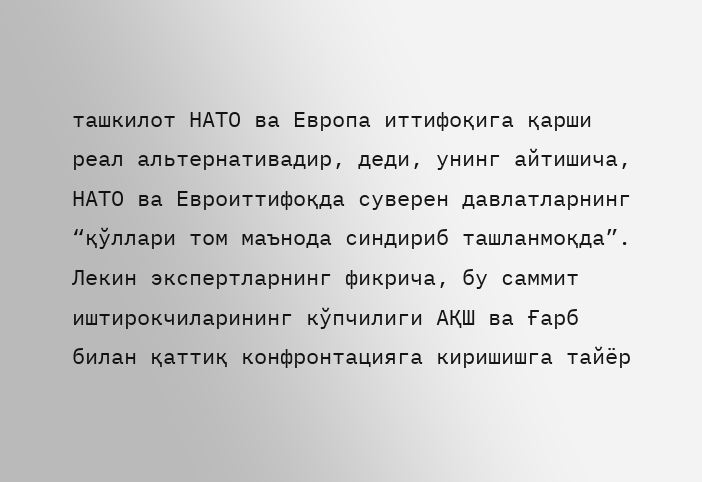ташкилот НАТО ва Европа иттифоқига қарши реал альтернативадир, деди, унинг айтишича, НАТО ва Евроиттифоқда суверен давлатларнинг “қўллари том маънода синдириб ташланмоқда”. Лекин экспертларнинг фикрича, бу саммит иштирокчиларининг кўпчилиги АҚШ ва Ғарб билан қаттиқ конфронтацияга киришишга тайёр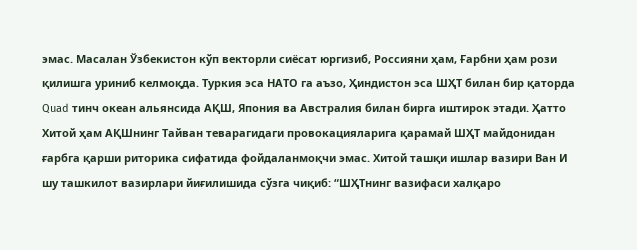эмас. Масалан Ўзбекистон кўп векторли сиёсат юргизиб, Россияни ҳам, Ғарбни ҳам рози қилишга уриниб келмоқда. Туркия эса НАТО га аъзо, Ҳиндистон эса ШҲТ билан бир қаторда Quad тинч океан альянсида АҚШ, Япония ва Австралия билан бирга иштирок этади. Ҳатто Хитой ҳам АҚШнинг Тайван теварагидаги провокацияларига қарамай ШҲТ майдонидан ғарбга қарши риторика сифатида фойдаланмоқчи эмас. Хитой ташқи ишлар вазири Ван И шу ташкилот вазирлари йиғилишида сўзга чиқиб: “ШҲТнинг вазифаси халқаро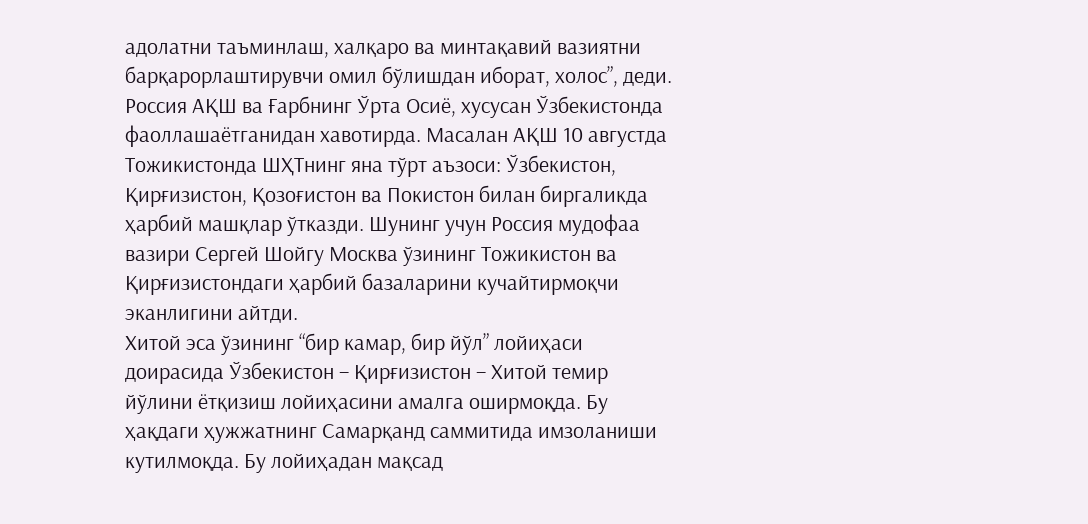адолатни таъминлаш, халқаро ва минтақавий вазиятни барқарорлаштирувчи омил бўлишдан иборат, холос”, деди.
Россия АҚШ ва Ғарбнинг Ўрта Осиё, хусусан Ўзбекистонда фаоллашаётганидан хавотирда. Масалан АҚШ 10 августда Тожикистонда ШҲТнинг яна тўрт аъзоси: Ўзбекистон, Қирғизистон, Қозоғистон ва Покистон билан биргаликда ҳарбий машқлар ўтказди. Шунинг учун Россия мудофаа вазири Сергей Шойгу Москва ўзининг Тожикистон ва Қирғизистондаги ҳарбий базаларини кучайтирмоқчи эканлигини айтди.
Хитой эса ўзининг “бир камар, бир йўл” лойиҳаси доирасида Ўзбекистон – Қирғизистон – Хитой темир йўлини ётқизиш лойиҳасини амалга оширмоқда. Бу ҳақдаги ҳужжатнинг Самарқанд саммитида имзоланиши кутилмоқда. Бу лойиҳадан мақсад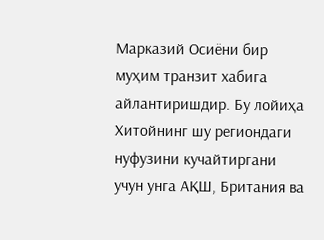Марказий Осиёни бир муҳим транзит хабига айлантиришдир. Бу лойиҳа Хитойнинг шу региондаги нуфузини кучайтиргани учун унга АҚШ, Британия ва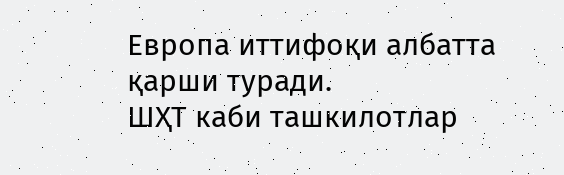Европа иттифоқи албатта қарши туради.
ШҲТ каби ташкилотлар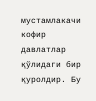мустамлакачи кофир давлатлар қўлидаги бир қуролдир. Бу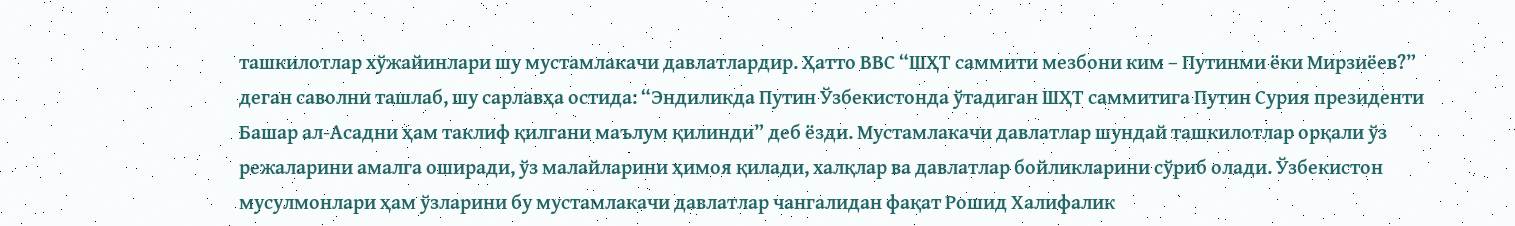ташкилотлар хўжайинлари шу мустамлакачи давлатлардир. Ҳатто ВВС “ШҲТ саммити мезбони ким – Путинми ёки Мирзиёев?” деган саволни ташлаб, шу сарлавҳа остида: “Эндиликда Путин Ўзбекистонда ўтадиган ШҲТ саммитига Путин Сурия президенти Башар ал-Асадни ҳам таклиф қилгани маълум қилинди” деб ёзди. Мустамлакачи давлатлар шундай ташкилотлар орқали ўз режаларини амалга оширади, ўз малайларини ҳимоя қилади, халқлар ва давлатлар бойликларини сўриб олади. Ўзбекистон мусулмонлари ҳам ўзларини бу мустамлакачи давлатлар чангалидан фақат Рошид Халифалик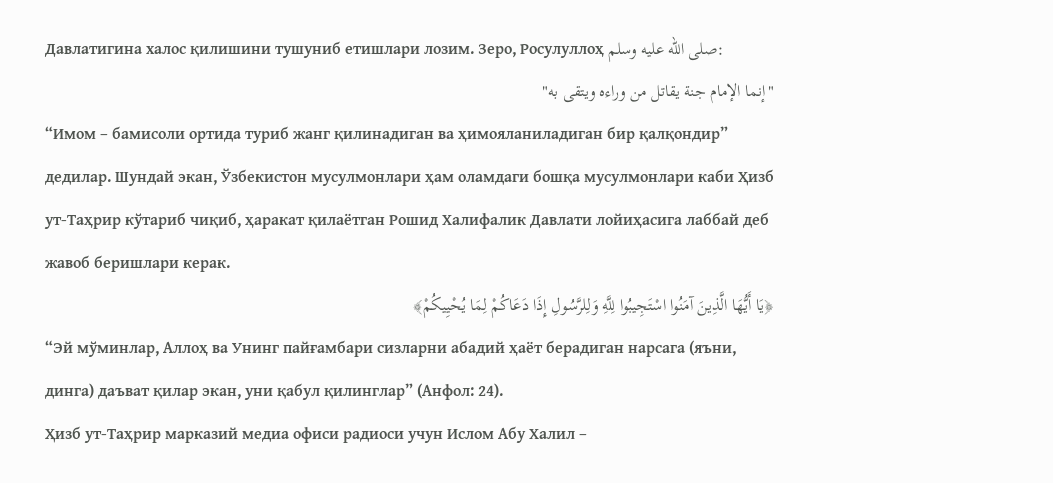Давлатигина халос қилишини тушуниб етишлари лозим. Зеро, Росулуллоҳ صلى الله عليه وسلم:
"إنما الإمام جنة يقاتل من وراءه ويتقى به"
“Имом – бамисоли ортида туриб жанг қилинадиган ва ҳимояланиладиган бир қалқондир” дедилар. Шундай экан, Ўзбекистон мусулмонлари ҳам оламдаги бошқа мусулмонлари каби Ҳизб ут-Таҳрир кўтариб чиқиб, ҳаракат қилаётган Рошид Халифалик Давлати лойиҳасига лаббай деб жавоб беришлари керак.
﴿يَا أَيُّهَا الَّذِينَ آمَنُوا اسْتَجِيبُوا لِلَّهِ وَلِلرَّسُولِ إِذَا دَعَاكُمْ لِمَا يُحْيِيكُمْ﴾
“Эй мўминлар, Аллоҳ ва Унинг пайғамбари сизларни абадий ҳаёт берадиган нарсага (яъни, динга) даъват қилар экан, уни қабул қилинглар” (Анфол: 24).
Ҳизб ут-Таҳрир марказий медиа офиси радиоси учун Ислом Абу Халил –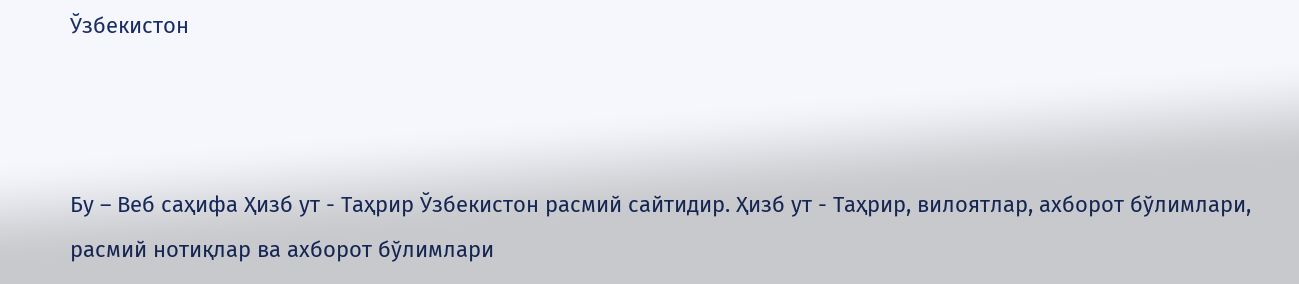Ўзбекистон



Бу – Веб саҳифа Ҳизб ут - Таҳрир Ўзбекистон расмий сайтидир. Ҳизб ут - Таҳрир, вилоятлар, ахборот бўлимлари, расмий нотиқлар ва ахборот бўлимлари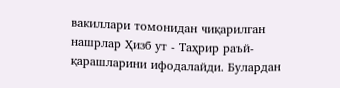вакиллари томонидан чиқарилган нашрлар Ҳизб ут - Таҳрир раъй-қарашларини ифодалайди. Булардан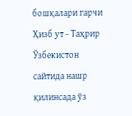бошқалари гарчи Ҳизб ут - Таҳрир Ўзбекистон сайтида нашр қилинсада ўз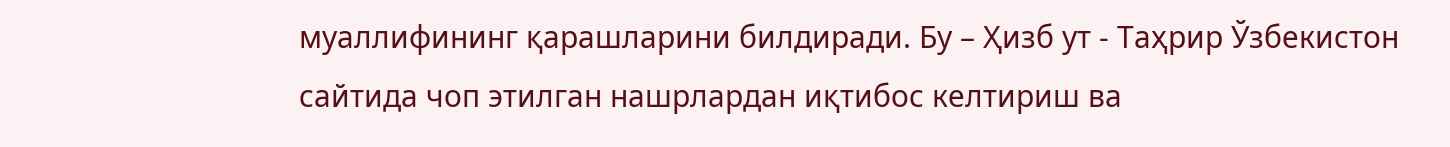муаллифининг қарашларини билдиради. Бу – Ҳизб ут - Таҳрир Ўзбекистон сайтида чоп этилган нашрлардан иқтибос келтириш ва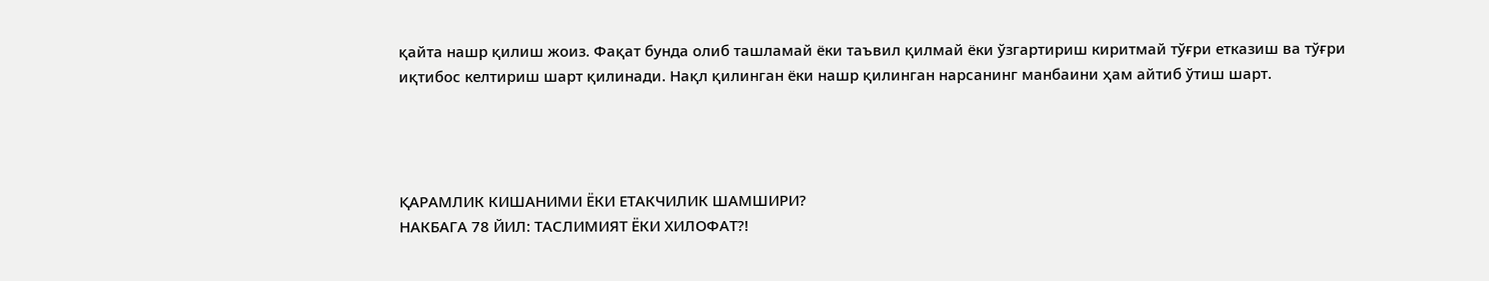қайта нашр қилиш жоиз. Фақат бунда олиб ташламай ёки таъвил қилмай ёки ўзгартириш киритмай тўғри етказиш ва тўғри иқтибос келтириш шарт қилинади. Нақл қилинган ёки нашр қилинган нарсанинг манбаини ҳам айтиб ўтиш шарт.




ҚАРАМЛИК КИШАНИМИ ЁКИ ЕТАКЧИЛИК ШАМШИРИ?
НАКБАГА 78 ЙИЛ: ТАСЛИМИЯТ ЁКИ ХИЛОФАТ?!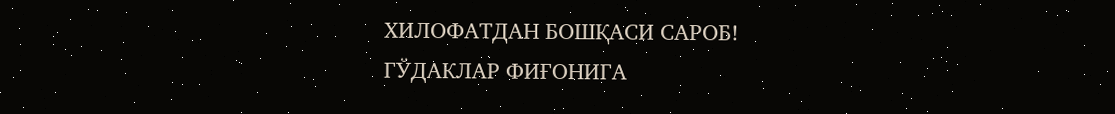ХИЛОФАТДАН БОШҚАСИ САРОБ!
ГЎДАКЛАР ФИҒОНИГА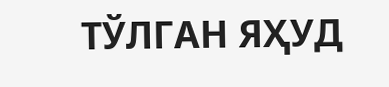ТЎЛГАН ЯҲУД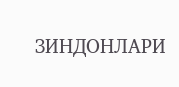ЗИНДОНЛАРИ